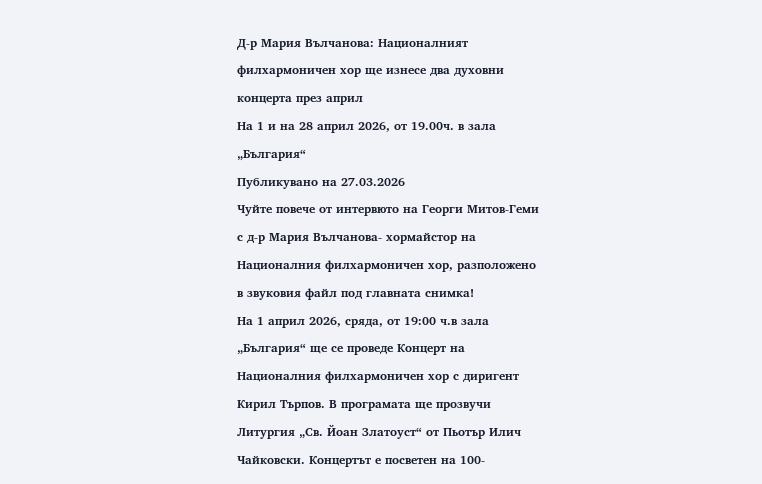Д-р Мария Вълчанова: Националният филхармоничен хор ще изнесе два духовни концерта през април
На 1 и на 28 април 2026, от 19.00ч. в зала „България“
Публикувано на 27.03.2026
Чуйте повече от интервюто на Георги Митов-Геми с д-р Мария Вълчанова- хормайстор на Националния филхармоничен хор, разположено в звуковия файл под главната снимка!
На 1 април 2026, сряда, от 19:00 ч.в зала „България“ ще се проведе Концерт на Националния филхармоничен хор с диригент Кирил Търпов. В програмата ще прозвучи Литургия „Св. Йоан Златоуст“ от Пьотър Илич Чайковски. Концертът е посветен на 100-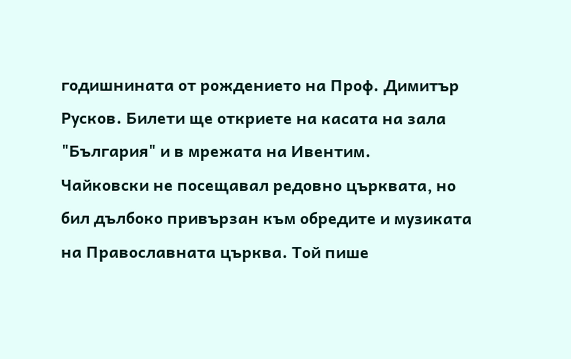годишнината от рождението на Проф. Димитър Русков. Билети ще откриете на касата на зала "България" и в мрежата на Ивентим.
Чайковски не посещавал редовно църквата, но бил дълбоко привързан към обредите и музиката на Православната църква. Той пише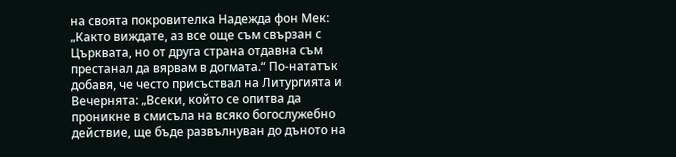на своята покровителка Надежда фон Мек: „Както виждате, аз все още съм свързан с Църквата, но от друга страна отдавна съм престанал да вярвам в догмата.“ По-нататък добавя, че често присъствал на Литургията и Вечернята: „Всеки, който се опитва да проникне в смисъла на всяко богослужебно действие, ще бъде развълнуван до дъното на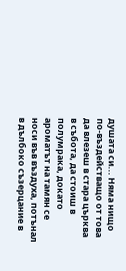душата си... Няма нищо по-въздействащо от това да влезеш в стара църква в събота, да стоиш в полумрака, докато ароматът на тамян се носи във въздуха, потънал в дълбоко съзерцание в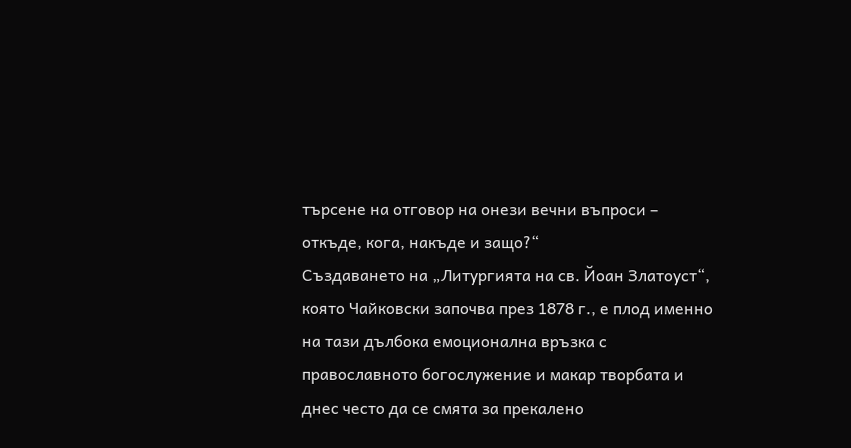търсене на отговор на онези вечни въпроси – откъде, кога, накъде и защо?“
Създаването на „Литургията на св. Йоан Златоуст“, която Чайковски започва през 1878 г., е плод именно на тази дълбока емоционална връзка с православното богослужение и макар творбата и днес често да се смята за прекалено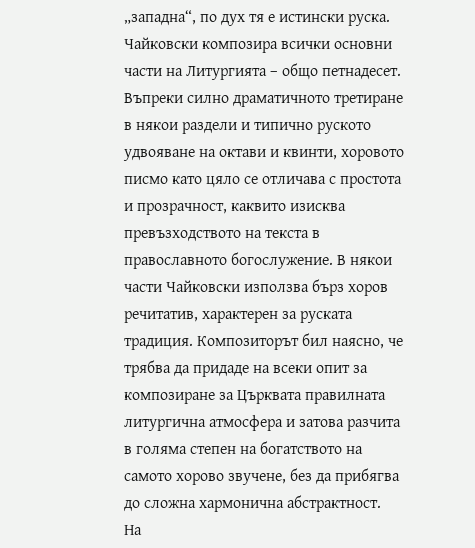„западна“, по дух тя е истински руска. Чайковски композира всички основни части на Литургията – общо петнадесет. Въпреки силно драматичното третиране в някои раздели и типично руското удвояване на октави и квинти, хоровото писмо като цяло се отличава с простота и прозрачност, каквито изисква превъзходството на текста в православното богослужение. В някои части Чайковски използва бърз хоров речитатив, характерен за руската традиция. Композиторът бил наясно, че трябва да придаде на всеки опит за композиране за Църквата правилната литургична атмосфера и затова разчита в голяма степен на богатството на самото хорово звучене, без да прибягва до сложна хармонична абстрактност.
На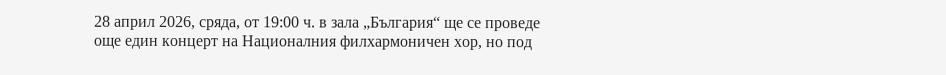28 април 2026, сряда, от 19:00 ч. в зала „България“ ще се проведе още един концерт на Националния филхармоничен хор, но под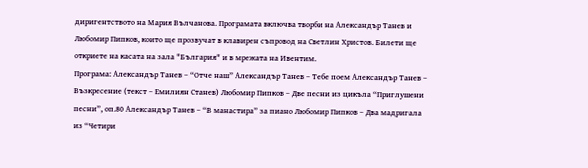диригентството на Мария Вълчанова. Програмата включва творби на Александър Танев и Любомир Пипков, които ще прозвучат в клавирен съпровод на Светлин Христов. Билети ще откриете на касата на зала "България" и в мрежата на Ивентим.
Програма: Александър Танев – “Отче наш” Александър Танев – Тебе поем Александър Танев – Възкресение (текст – Емилиян Станев) Любомир Пипков – Две песни из цикъла “Приглушени песни”, оп.80 Александър Танев – “В манастира” за пиано Любомир Пипков – Два мадригала из “Четири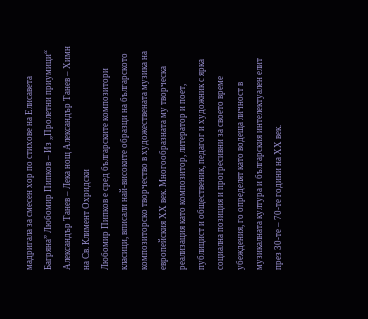мадригала за смесен хор по стихове на Елисавета Багряна” Любомир Пипков – Из „Пролетни приумици“ Александър Танев – Лека нощ Александър Танев – Химн на Св. Климент Охридски
Любомир Пипков е сред българските композитори класици, вписали най-високите образци на българското композиторско творчество в художествената музика на европейския ХХ век. Многообразната му творческа реализация като композитор, литератор и поет, публицист и общественик, педагог и художник с ярка социална позиция и прогресивни за своето време убеждения, го определят като водеща личност в музикалната култура и българския интелектуален елит през 30-те – 70-те години на ХХ век.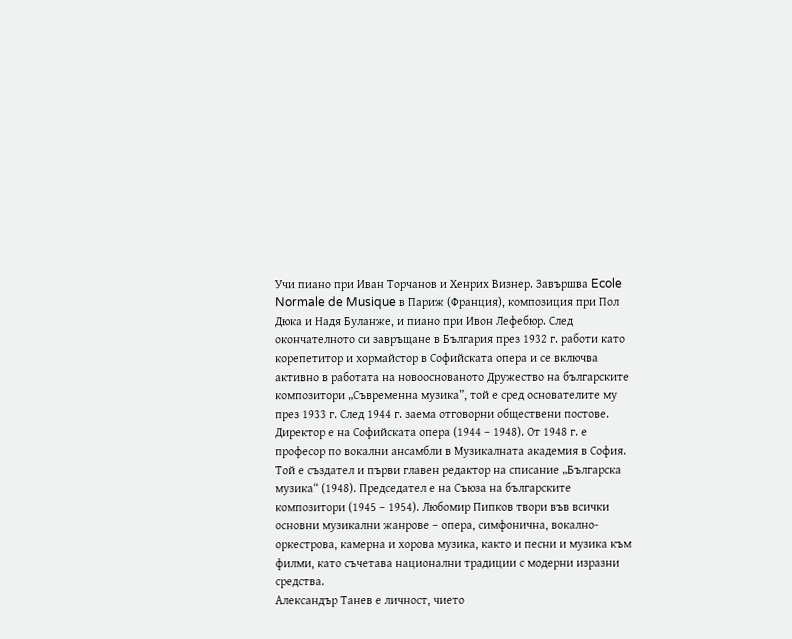Учи пиано при Иван Торчанов и Хенрих Визнер. Завършва Ecole Normale de Musique в Париж (Франция), композиция при Пол Дюка и Надя Буланже, и пиано при Ивон Лефебюр. След окончателното си завръщане в България през 1932 г. работи като корепетитор и хормайстор в Софийската опера и се включва активно в работата на новооснованото Дружество на българските композитори „Съвременна музика”, той е сред основателите му през 1933 г. След 1944 г. заема отговорни обществени постове. Директор е на Софийската опера (1944 – 1948). От 1948 г. е професор по вокални ансамбли в Музикалната академия в София. Той е създател и първи главен редактор на списание „Българска музика“ (1948). Председател е на Съюза на българските композитори (1945 – 1954). Любомир Пипков твори във всички основни музикални жанрове – опера, симфонична, вокално-оркестрова, камерна и хорова музика, както и песни и музика към филми, като съчетава национални традиции с модерни изразни средства.
Александър Танев е личност, чието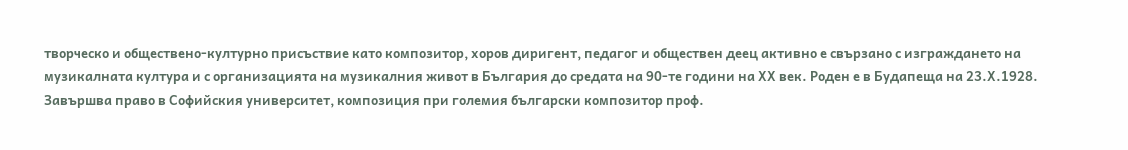творческо и обществено-културно присъствие като композитор, хоров диригент, педагог и обществен деец активно е свързано с изграждането на музикалната култура и с организацията на музикалния живот в България до средата на 90-те години на ХХ век. Роден е в Будапеща на 23.Х.1928. Завършва право в Софийския университет, композиция при големия български композитор проф.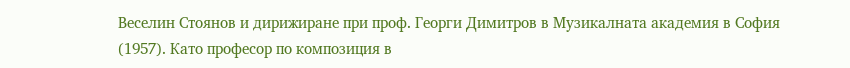Веселин Стоянов и дирижиране при проф. Георги Димитров в Музикалната академия в София (1957). Като професор по композиция в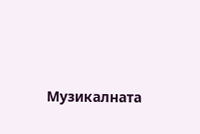Музикалната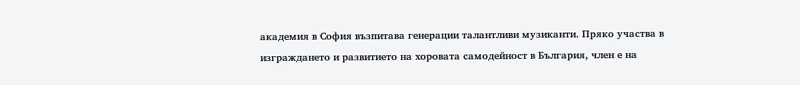академия в София възпитава генерации талантливи музиканти. Пряко участва в изграждането и развитието на хоровата самодейност в България, член е на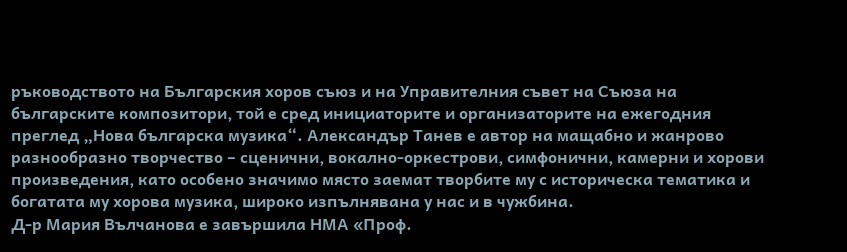ръководството на Българския хоров съюз и на Управителния съвет на Съюза на българските композитори, той е сред инициаторите и организаторите на ежегодния преглед „Нова българска музика“. Александър Танев е автор на мащабно и жанрово разнообразно творчество – сценични, вокално-оркестрови, симфонични, камерни и хорови произведения, като особено значимо място заемат творбите му с историческа тематика и богатата му хорова музика, широко изпълнявана у нас и в чужбина.
Д-р Мария Вълчанова е завършила НМА «Проф.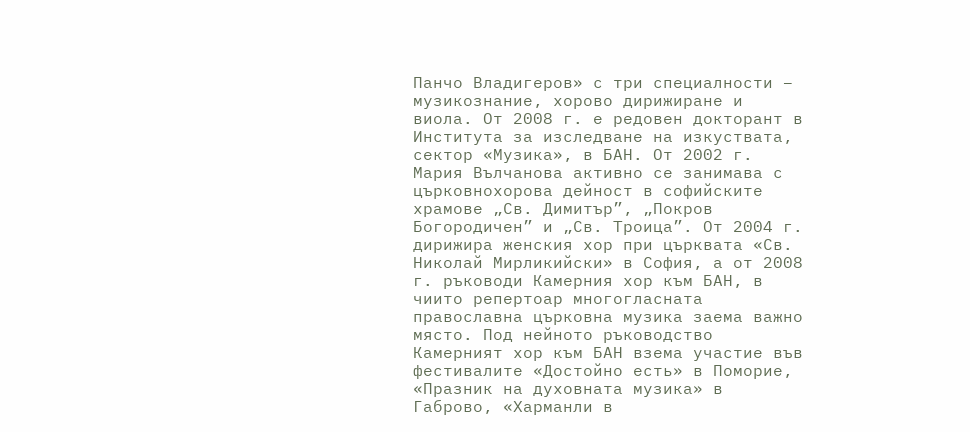Панчо Владигеров» с три специалности – музикознание, хорово дирижиране и виола. От 2008 г. е редовен докторант в Института за изследване на изкуствата, сектор «Музика», в БАН. От 2002 г. Мария Вълчанова активно се занимава с църковнохорова дейност в софийските храмове „Св. Димитър”, „Покров Богородичен” и „Св. Троица”. От 2004 г. дирижира женския хор при църквата «Св. Николай Мирликийски» в София, а от 2008 г. ръководи Камерния хор към БАН, в чиито репертоар многогласната православна църковна музика заема важно място. Под нейното ръководство Камерният хор към БАН взема участие във фестивалите «Достойно есть» в Поморие, «Празник на духовната музика» в Габрово, «Харманли в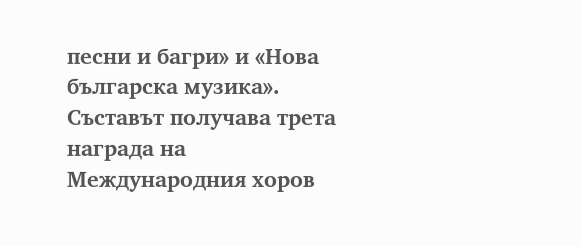песни и багри» и «Нова българска музика». Съставът получава трета награда на Международния хоров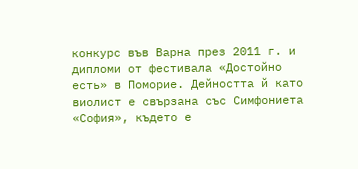конкурс във Варна през 2011 г. и дипломи от фестивала «Достойно есть» в Поморие. Дейността й като виолист е свързана със Симфониета «София», където е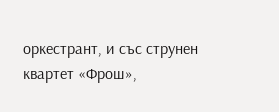оркестрант, и със струнен квартет «Фрош»,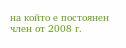на който е постоянен член от 2008 г.